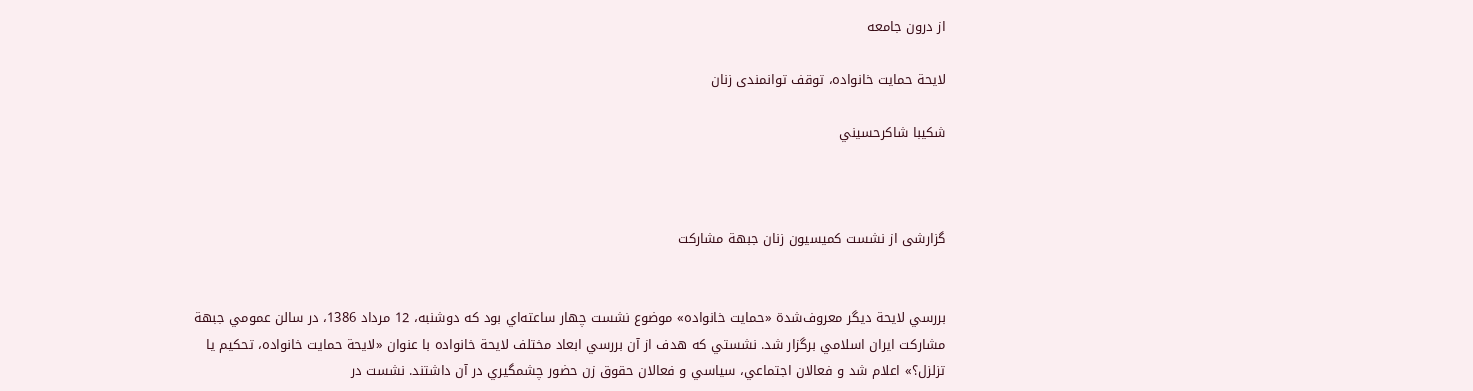از درون جامعه

لايحة حمايت خانواده، توقف توانمندی زنان

شكيبا شاكرحسيني



گزارشی از نشست كميسيون زنان جبهة مشاركت


بررسي لايحة ديگر معروف‌شدة «حمايت خانواده» موضوع نشست چهار ساعته‌اي بود كه دوشنبه، 12 مرداد 1386، در سالن عمومي جبهة مشاركت ايران اسلامي برگزار شد. نشستي كه هدف از آن بررسي ابعاد مختلف لايحة خانواده با عنوان «لايحة حمايت خانواده، تحكيم يا تزلزل؟» اعلام شد و فعالان اجتماعي، سياسي و فعالان حقوق زن حضور چشمگيري در آن داشتند. نشست در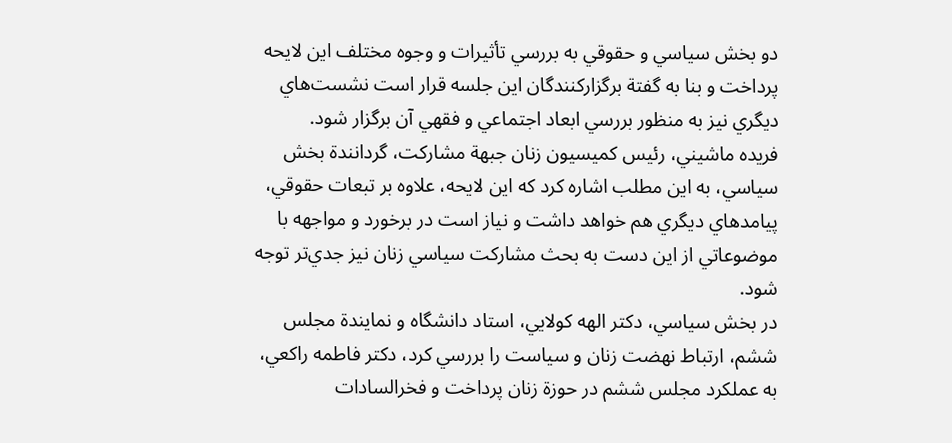دو بخش سياسي و حقوقي به بررسي تأثيرات و وجوه مختلف اين لايحه پرداخت و بنا به گفتة برگزاركنندگان اين جلسه قرار است نشست‌هاي ديگري نيز به منظور بررسي ابعاد اجتماعي و فقهي آن برگزار شود.
فريده ماشيني، رئيس كميسيون زنان جبهة مشاركت، گردانندة بخش سياسي، به اين مطلب اشاره كرد كه اين لايحه، علاوه بر تبعات حقوقي، پيامدهاي ديگري هم خواهد داشت و نياز است در برخورد و مواجهه با موضوعاتي از اين دست به بحث مشاركت سياسي زنان نيز جدي‌تر توجه شود.
در بخش سياسي، دكتر الهه كولايي، استاد دانشگاه و نمايندة مجلس ششم، ارتباط نهضت زنان و سياست را بررسي كرد، دكتر فاطمه راكعي، به عملكرد مجلس ششم در حوزة زنان پرداخت و فخرالسادات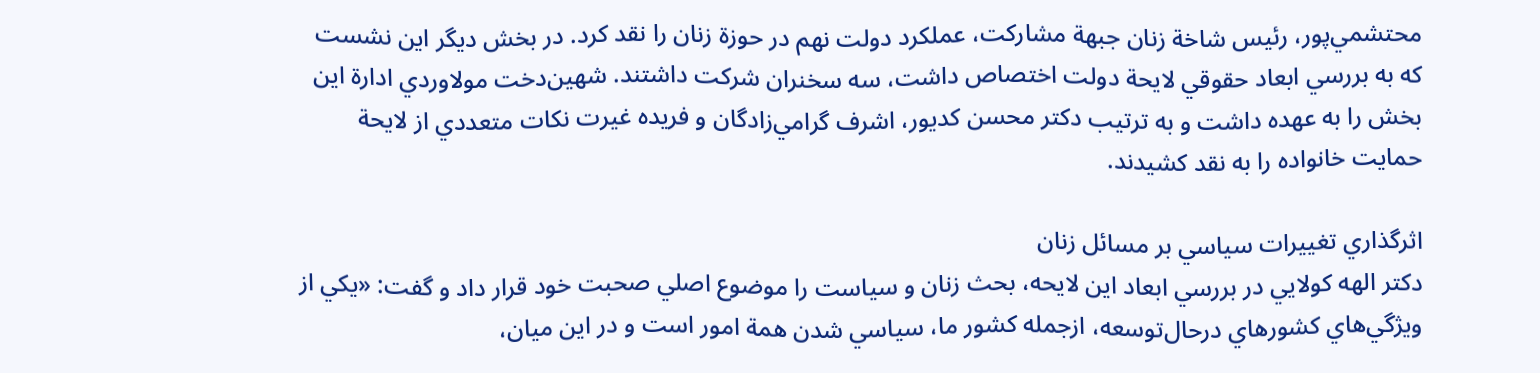محتشمي‌پور، رئيس شاخة زنان جبهة مشاركت، عملكرد دولت نهم در حوزة زنان را نقد كرد. در بخش ديگر اين نشست كه به بررسي ابعاد حقوقي لايحة دولت اختصاص داشت، سه سخنران شركت داشتند. شهين‌دخت مولاوردي ادارة اين بخش را به عهده داشت و به ترتيب دكتر محسن كديور، اشرف گرامي‌زادگان و فريده غيرت نكات متعددي از لايحة حمايت خانواده را به نقد كشيدند.

اثرگذاري تغييرات سياسي بر مسائل زنان
دكتر الهه كولايي در بررسي ابعاد اين لايحه، بحث زنان و سياست را موضوع اصلي صحبت خود قرار داد و گفت: «يكي از ويژگي‌هاي كشورهاي درحال‌توسعه، ازجمله كشور ما، سياسي شدن همة امور است و در اين ميان،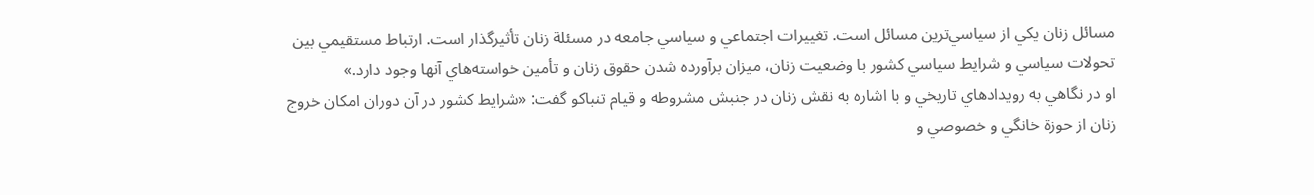مسائل زنان يكي از سياسي‌ترين مسائل است. تغييرات اجتماعي و سياسي جامعه در مسئلة زنان تأثيرگذار است. ارتباط مستقيمي بين تحولات سياسي و شرايط سياسي كشور با وضعيت زنان، ميزان برآورده شدن حقوق زنان و تأمين خواسته‌هاي آنها وجود دارد.»
او در نگاهي به رويدادهاي تاريخي و با اشاره به نقش زنان در جنبش مشروطه و قيام تنباكو گفت: «شرايط كشور در آن دوران امكان خروج زنان از حوزة خانگي و خصوصي و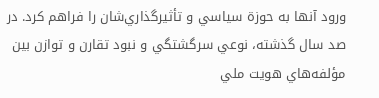ورود آنها به حوزة سياسي و تأثيرگذاري‌شان را فراهم كرد. در صد سال گذشته، نوعي سرگشتگي و نبود تقارن و توازن بين مؤلفه‌هاي هويت ملي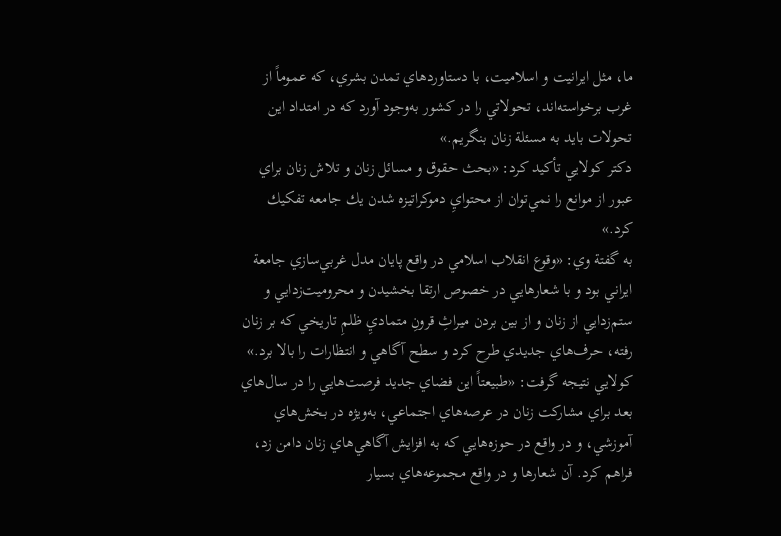ما، مثل ايرانيت و اسلاميت، با دستاوردهاي تمدن بشري، كه عموماً از غرب برخواسته‌اند، تحولاتي را در كشور به‌وجود آورد كه در امتداد اين تحولات بايد به مسئلة زنان بنگريم.»
دكتر كولايي تأكيد كرد: «بحث حقوق و مسائل زنان و تلاش زنان براي عبور از موانع را نمي‌توان از محتوايِ دموكراتيزه شدن يك جامعه تفكيك كرد.»
به گفتة وي: «وقوع انقلاب اسلامي در واقع پايان مدل غربي‌سازي جامعة ايراني بود و با شعارهايي در خصوص ارتقا بخشيدن و محروميت‌زدايي و ستم‌زدايي از زنان و از بين بردن ميراثِ قرونِ متماديِ ظلمِ تاريخي كه بر زنان رفته، حرف‌هاي جديدي طرح كرد و سطح آگاهي و انتظارات را بالا برد.»
كولايي نتيجه گرفت: «طبيعتاً اين فضاي جديد فرصت‌هايي را در سال‌هاي بعد براي مشاركت زنان در عرصه‌هاي اجتماعي، به‌ويژه در بخش‌هاي آموزشي، و در واقع در حوزه‌هايي كه به افزايش آگاهي‌هاي زنان دامن زد، فراهم كرد. آن شعارها و در واقع مجموعه‌هاي بسيار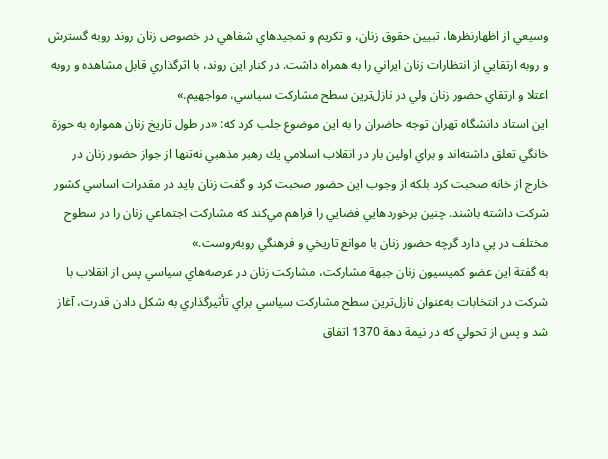وسيعي از اظهارنظرها، تبيين حقوق زنان، و تكريم و تمجيدهاي شفاهي در خصوص زنان روند روبه ‌گسترش و روبه‌ ارتقايي از انتظارات زنان ايراني را به همراه داشت. در كنار اين روند، با اثرگذاري قابل مشاهده و روبه اعتلا و ارتقاي حضور زنان ولي در نازل‌ترين سطح مشاركت سياسي، مواجهيم.»
اين استاد دانشگاه تهران توجه حاضران را به اين موضوع جلب كرد كه: «در طول تاريخ زنان همواره به حوزة خانگي تعلق داشته‌اند و براي اولين بار در انقلاب اسلامي يك رهبر مذهبي نه‌تنها از جواز حضور زنان در خارج از خانه صحبت كرد بلكه از وجوب اين حضور صحبت كرد و گفت زنان بايد در مقدرات اساسي كشور شركت داشته باشند. چنين برخوردهايي فضايي را فراهم مي‌كند كه مشاركت اجتماعي زنان را در سطوح مختلف در پي دارد گرچه حضور زنان با موانع تاريخي و فرهنگي روبه‌روست.»
به گفتة اين عضو كميسيون زنان جبهة مشاركت، مشاركت زنان در عرصه‌هاي سياسي پس از انقلاب با شركت در انتخابات به‌عنوان نازل‌ترين سطح مشاركت سياسي براي تأثيرگذاري به شكل دادن قدرت، آغاز شد و پس از تحولي كه در نيمة دهة 1370 اتفاق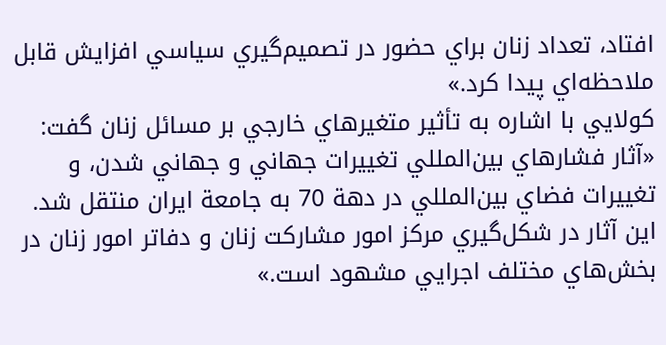افتاد، تعداد زنان براي حضور در تصميم‌گيري سياسي افزايش قابل ملاحظه‌اي پيدا كرد.»
كولايي با اشاره به تأثير متغيرهاي خارجي بر مسائل زنان گفت: «آثار فشارهاي بين‌المللي تغييرات جهاني و جهاني شدن، و تغييرات فضاي بين‌المللي در دهة 70 به جامعة ايران منتقل شد. اين آثار در شكل‌گيري مركز امور مشاركت زنان و دفاتر امور زنان در بخش‌هاي مختلف اجرايي مشهود است.»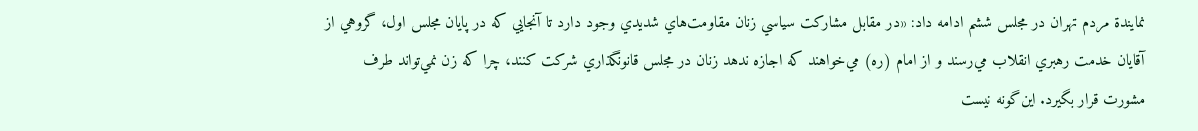نمايندة مردم تهران در مجلس ششم ادامه داد: «در مقابل مشاركت سياسي زنان مقاومت‌هاي شديدي وجود دارد تا آنجايي كه در پايان مجلس اول، گروهي از آقايان خدمت رهبري انقلاب مي‌رسند و از امام (ره) مي‌خواهند كه اجازه ندهد زنان در مجلس قانونگذاري شركت كنند، چرا كه زن نمي‌تواند طرف مشورت قرار بگيرد. اين‌گونه نيست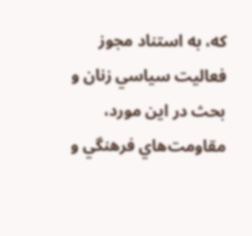كه، به استناد مجوز فعاليت سياسي زنان و بحث در اين مورد، مقاومت‌هاي فرهنگي‌ و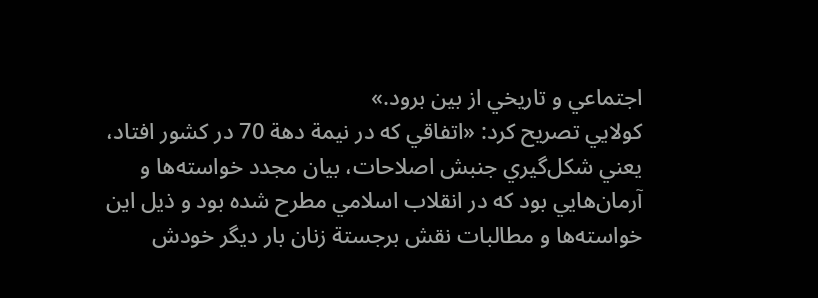اجتماعي و تاريخي از بين برود.»
كولايي تصريح كرد: «اتفاقي كه در نيمة دهة 70 در كشور افتاد، يعني شكل‌گيري جنبش اصلاحات، بيان مجدد خواسته‌ها و آرمان‌هايي بود كه در انقلاب اسلامي مطرح شده بود و ذيل اين خواسته‌ها و مطالبات نقش برجستة زنان بار ديگر خودش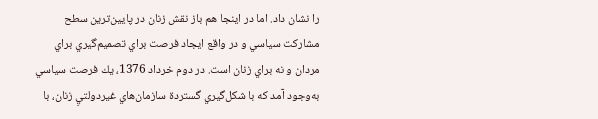را نشان داد. اما در اينجا هم باز نقش زنان در پايين‌ترين سطح مشاركت سياسي و در واقع ايجاد فرصت براي تصميم‌گيري براي مردان و نه براي زنان است. در دوم خرداد 1376، يك فرصت سياسي به‌وجود آمد كه با شكل‌گيري گستردة سازمان‌هاي غيردولتيِ زنان، با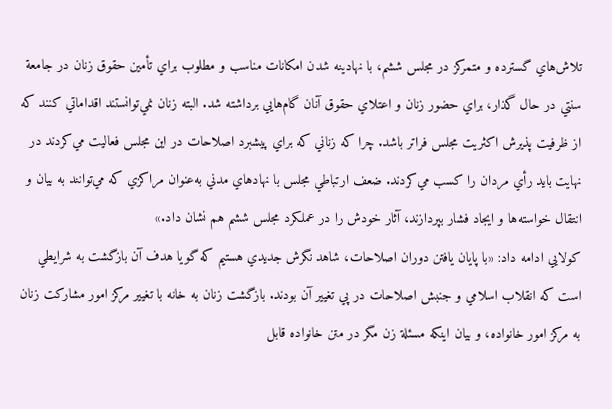تلاش‌هاي گسترده و متمركز در مجلس ششم، با نهادينه شدن امكانات مناسب و مطلوب براي تأمين حقوق زنان در جامعة سنتي در حال گذار، براي حضور زنان و اعتلاي حقوق آنان گام‌هايي برداشته شد. البته زنان نمي‌توانستند اقداماتي كنند كه از ظرفيت پذيرش اكثريت مجلس فراتر باشد. چرا كه زناني كه براي پيشبرد اصلاحات در اين مجلس فعاليت مي‌كردند در نهايت بايد رأي مردان را كسب مي‌كردند. ضعف ارتباطي مجلس با نهادهاي مدني به‌عنوان مراكزي كه مي‌توانند به بيان و انتقال خواسته‌ها و ايجاد فشار بپردازند، آثار خودش را در عملكرد مجلس ششم هم نشان داد.»
كولايي ادامه داد: «با پايان يافتن دوران اصلاحات، شاهد نگرش جديدي هستيم كه گويا هدف آن بازگشت به شرايطي است كه انقلاب اسلامي و جنبش اصلاحات در پي تغيير آن بودند. بازگشت زنان به خانه با تغيير مركز امور مشاركت زنان به مركز امور خانواده، و بيان اينكه مسئلة زن مگر در متن خانواده قابل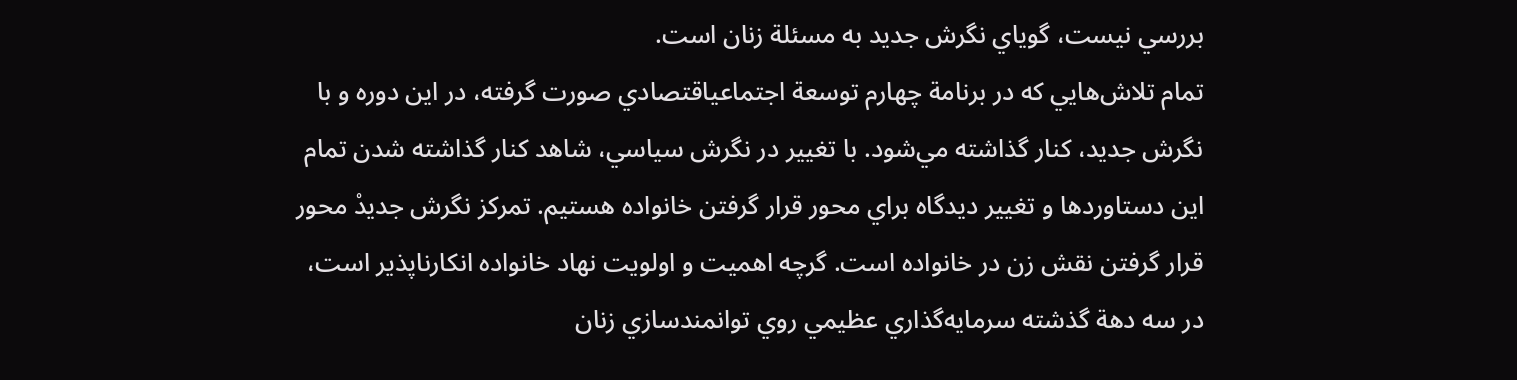بررسي نيست، گوياي نگرش جديد به مسئلة زنان است.
تمام تلاش‌هايي كه در برنامة چهارم توسعة اجتماعياقتصادي صورت ‌گرفته، در اين دوره و با نگرش جديد، كنار گذاشته مي‌شود. با تغيير در نگرش سياسي، شاهد كنار گذاشته شدن تمام اين دستاوردها و تغيير ديدگاه براي محور قرار گرفتن خانواده هستيم. تمركز نگرش جديدْ محور قرار گرفتن نقش زن در خانواده است. گرچه اهميت و اولويت نهاد خانواده انكارناپذير است، در سه دهة گذشته سرمايه‌گذاري عظيمي روي توانمندسازي زنان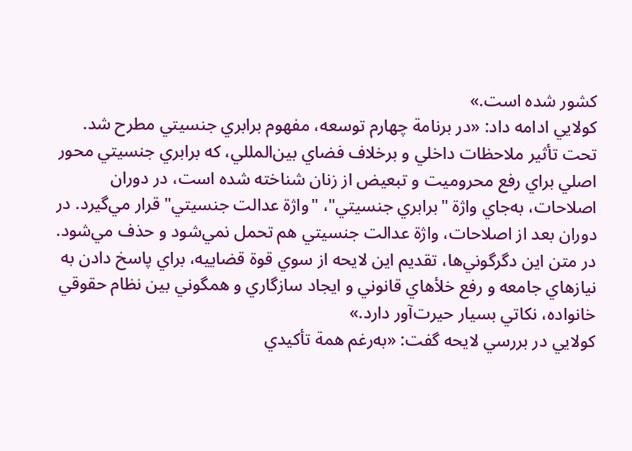كشور شده است.»
كولايي ادامه داد: «در برنامة چهارم توسعه، مفهوم برابري جنسيتي مطرح شد. تحت تأثير ملاحظات داخلي و برخلاف فضاي بين‌المللي، كه برابري جنسيتي محور اصلي براي رفع محروميت و تبعيض از زنان شناخته شده است، در دوران اصلاحات، به‌جاي واژة "برابري جنسيتي"، "واژة عدالت جنسيتي" قرار مي‌گيرد. در دوران بعد از اصلاحات، واژة عدالت جنسيتي هم تحمل نمي‌شود و حذف مي‌شود.
در متن اين دگرگوني‌ها، تقديم اين لايحه از سوي قوة قضاييه، براي پاسخ دادن به نيازهاي جامعه و رفع خلأهاي قانوني و ايجاد سازگاري و همگوني بين نظام حقوقي خانواده، نكاتي بسيار حيرت‌آور دارد.»
كولايي در بررسي لايحه گفت: «به‌رغم همة تأكيدي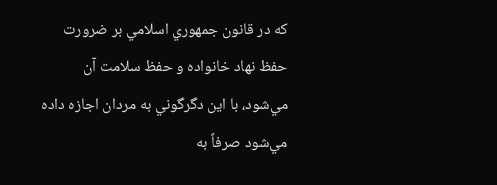كه در قانون جمهوري اسلامي بر ضرورت حفظ نهاد خانواده و حفظ سلامت آن مي‌شود، با اين دگرگوني به مردان اجازه داده مي‌شود صرفاً به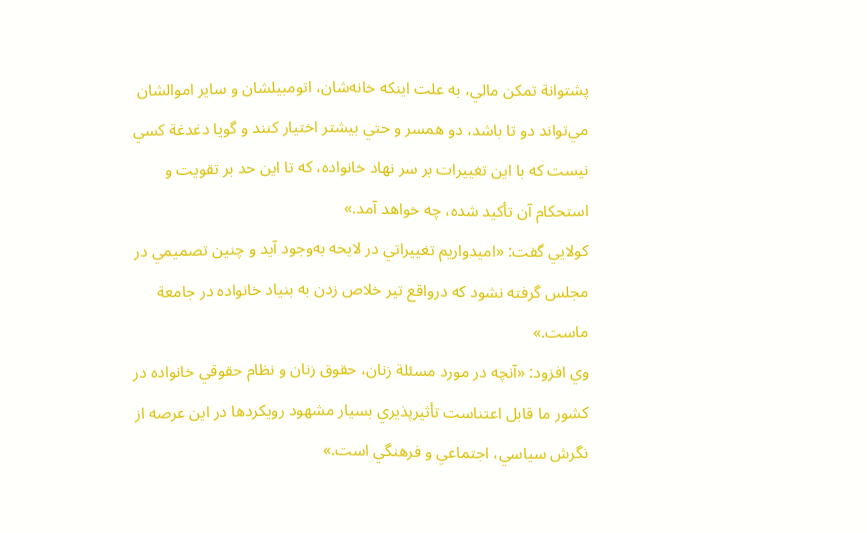پشتوانة تمكن مالي، به علت اينكه خانه‌شان، اتومبيلشان و ساير اموالشان مي‌تواند دو تا باشد، دو همسر و حتي بيشتر اختيار كنند و گويا دغدغة كسي نيست كه با اين تغييرات بر سر نهاد خانواده، كه تا اين حد بر تقويت و استحكام آن تأكيد شده، چه خواهد آمد.»
كولايي گفت: «اميدواريم تغييراتي در لايحه به‌وجود آيد و چنين تصميمي در مجلس گرفته نشود كه درواقع تير خلاص زدن به بنياد خانواده در جامعة ماست.»
وي افزود: «آنچه در مورد مسئلة زنان، حقوق زنان و نظام حقوقي خانواده در كشور ما قابل اعتناست تأثيرپذيري بسيار مشهود رويكردها در اين عرصه از نگرش سياسي، اجتماعي و فرهنگي است.»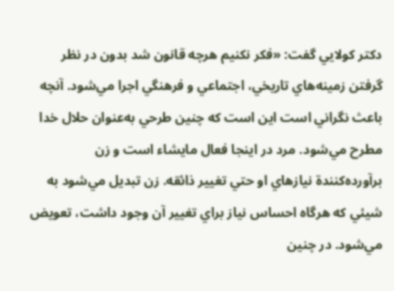دكتر كولايي گفت: «فكر نكنيم هرچه قانون شد بدون در نظر گرفتن زمينه‌هاي تاريخي، اجتماعي و فرهنگي اجرا مي‌شود. آنچه باعث نگراني است اين است كه چنين طرحي به‌عنوان حلال خدا مطرح مي‌شود. مرد در اينجا فعال مايشاء است و زن برآورده‌كنندة نيازهاي او حتي تغيير ذائقه. زن تبديل مي‌شود به شيئي كه هرگاه احساس نياز براي تغيير آن وجود داشت، تعويض مي‌شود. در چنين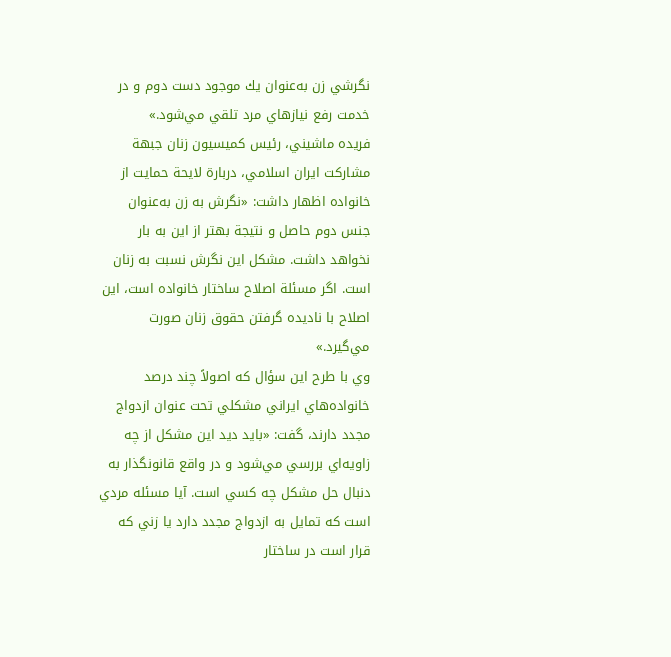نگرشي زن به‌عنوان يك موجود دست دوم و در خدمت رفع نيازهاي مرد تلقي مي‌شود.»
فريده ماشيني، رئيس كميسيون زنان جبهة مشاركت ايران اسلامي، دربارة لايحة حمايت از خانواده اظهار داشت: «نگرش به زن به‌عنوان جنس دوم حاصل و نتيجة بهتر از اين به بار نخواهد داشت. مشكل اين نگرش نسبت به زنان است. اگر مسئلة اصلاح ساختار خانواده است، اين اصلاح با ناديده گرفتن حقوق زنان صورت مي‌گيرد.»
وي با طرح اين سؤال كه اصولاً چند درصد خانواده‌هاي ايراني مشكلي تحت عنوان ازدواج مجدد دارند، گفت: «بايد ديد اين مشكل از چه زاويه‌اي بررسي مي‌شود و در واقع قانونگذار به دنبال حل مشكل چه كسي است. آيا مسئله مردي است كه تمايل به ازدواج مجدد دارد يا زني كه قرار است در ساختار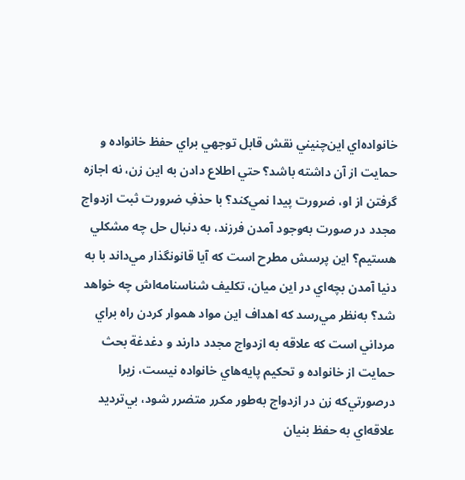خانواده‌اي اين‌چنيني نقش قابل توجهي براي حفظ خانواده و حمايت از آن داشته باشد؟ حتي اطلاع دادن به اين زن، نه اجازه گرفتن از او، ضرورت پيدا نمي‌كند؟ با حذفِ ضرورت ثبت ازدواج مجدد در صورت به‌وجود آمدن فرزند، به دنبال حل چه مشكلي هستيم؟ اين پرسش مطرح است كه آيا قانونگذار مي‌داند با به دنيا آمدن بچه‌اي در اين ميان، تكليف شناسنامه‌اش چه خواهد شد؟ به‌نظر مي‌رسد كه اهداف اين مواد هموار كردن راه براي مرداني است كه علاقه به ازدواج مجدد دارند و دغدغة بحث حمايت از خانواده و تحكيم پايه‌هاي خانواده نيست، زيرا درصورتي‌كه زن در ازدواج به‌طور مكرر متضرر شود، بي‌ترديد علاقه‌اي به حفظ بنيان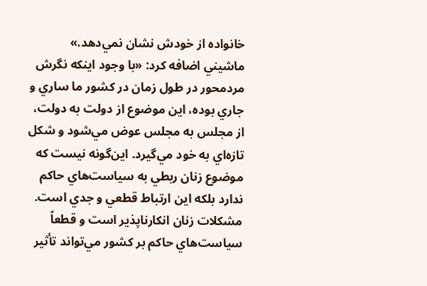خانواده از خودش نشان نمي‌دهد.»
ماشيني اضافه كرد: «با وجود اينكه نگرش مردمحور در طول زمان در كشور ما ساري و جاري بوده، اين موضوع از دولت به دولت، از مجلس به مجلس عوض مي‌شود و شكل تازه‌اي به خود مي‌گيرد. اين‌گونه نيست كه موضوع زنان ربطي به سياست‌هاي حاكم ندارد بلكه اين ارتباط قطعي و جدي است. مشكلات زنان انكارناپذير است و قطعاً سياست‌هاي حاكم بر كشور مي‌تواند تأثير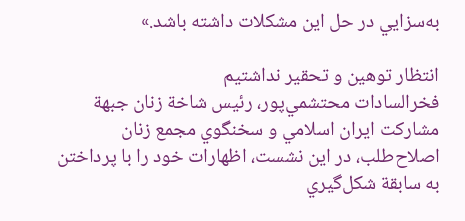به‌سزايي در حل اين مشكلات داشته باشد.»

انتظار توهين و تحقير نداشتيم
فخرالسادات محتشمي‌پور، رئيس شاخة زنان جبهة مشاركت ايران اسلامي و سخنگوي مجمع زنان اصلاح‌طلب، در اين نشست، اظهارات خود را با پرداختن به سابقة شكل‌گيري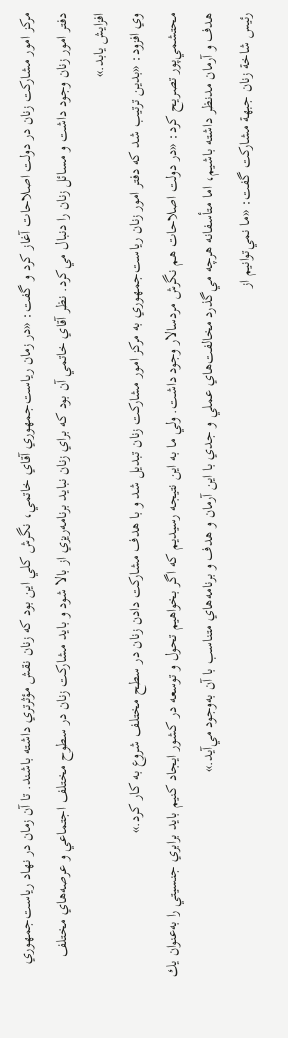مركز امور مشاركت زنان در دولت اصلاحات آغاز كرد و گفت: «در زمان رياست‌جمهوري آقاي خاتمي، نگرش كلي اين بود كه زنان نقش مؤثرتري داشته باشند. تا آن زمان در نهاد رياست‌جمهوري دفتر امور زنان وجود داشت و مسائل زنان را دنبال مي‌كرد. نظر آقاي خاتمي آن بود كه براي زنان نبايد برنامه‌ريزي از بالا شود و بايد مشاركت زنان در سطوح مختلف اجتماعي و عرصه‌هاي مختلف افزايش يابد.»
وي افزود: «بدين ترتيب شد كه دفتر امور زنان رياست‌جمهوري به مركز امور مشاركت زنان تبديل شد و با هدف مشاركت دادن زنان در سطح مختلف شروع به كار كرد.»
محتشمي‌پور تصريح كرد: «در دولت اصلاحات هم نگرش مردسالار وجود داشت. ولي ما به اين نتيجه رسيديم كه اگر بخواهيم تحول و توسعه در كشور ايجاد كنيم بايد برابري جنسيتي را به‌عنوان يك هدف و آرمان مدنظر داشته باشيم، اما متأسفانه هرچه مي‌گذرد مخالفت‌هاي عملي و جدي با اين آرمان و هدف و برنامه‌هاي متناسب با آن به‌وجود مي‌آيد.»
رئيس شاخة زنان جبهة مشاركت گفت: «ما نمي‌توانيم از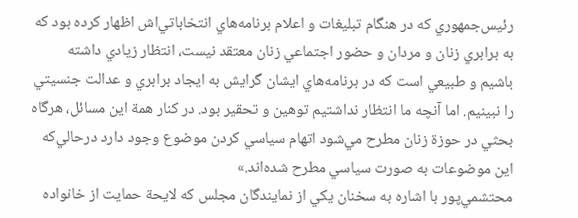رئيس‌جمهوري كه در هنگام تبليغات و اعلام برنامه‌هاي انتخاباتي‌اش اظهار كرده بود كه به برابري زنان و مردان و حضور اجتماعي زنان معتقد نيست، انتظار زيادي داشته باشيم و طبيعي است كه در برنامه‌هاي ايشان گرايش به ايجاد برابري و عدالت جنسيتي را نبينيم. اما آنچه ما انتظار نداشتيم توهين و تحقير بود. در كنار همة اين مسائل، هرگاه بحثي در حوزة زنان مطرح مي‌شود اتهام سياسي كردن موضوع وجود دارد درحالي‌كه اين موضوعات به صورت سياسي مطرح شده‌اند.»
محتشمي‌پور با اشاره به سخنان يكي از نمايندگان مجلس كه لايحة حمايت از خانواده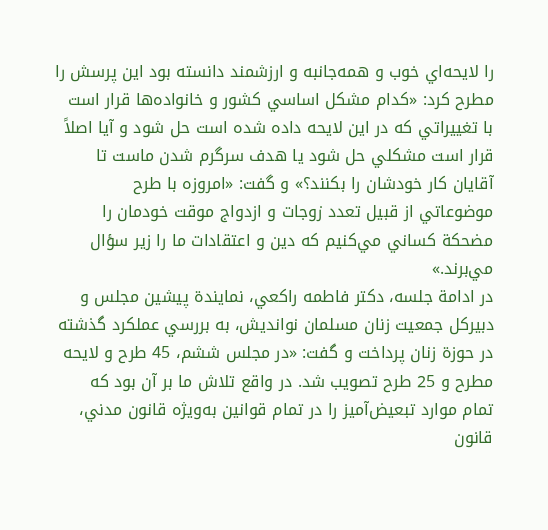را لايحه‌اي خوب و همه‌جانبه و ارزشمند دانسته بود اين پرسش را مطرح كرد: «كدام مشكل اساسي كشور و خانواده‌ها قرار است با تغييراتي كه در اين لايحه داده شده است حل شود و آيا اصلاً قرار است مشكلي حل شود يا هدف سرگرم شدن ماست تا آقايان كار خودشان را بكنند؟» و گفت: «امروزه با طرح موضوعاتي از قبيل تعدد زوجات و ازدواج موقت خودمان را مضحكة كساني مي‌كنيم كه دين و اعتقادات ما را زير سؤال مي‌برند.»
در ادامة جلسه، دكتر فاطمه راكعي، نمايندة پيشين مجلس و دبيركل جمعيت زنان مسلمان نوانديش، به بررسي عملكرد گذشته در حوزة زنان پرداخت و گفت: «در مجلس ششم، 45 طرح و لايحه مطرح و 25 طرح تصويب شد. در واقع تلاش ما بر آن بود كه تمام موارد تبعيض‌آميز را در تمام قوانين به‌ويژه قانون مدني، قانون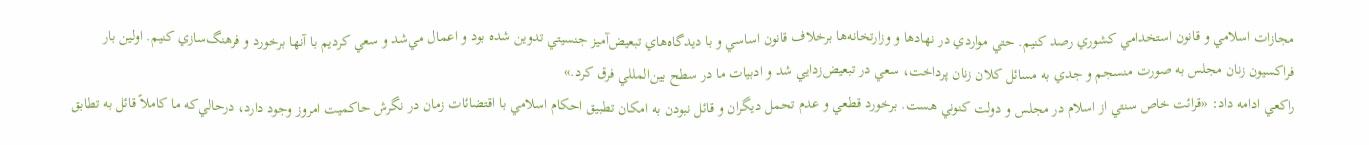مجازات اسلامي و قانون استخدامي كشوري رصد كنيم. حتي مواردي در نهادها و وزارتخانه‌ها برخلاف قانون اساسي و با ديدگاه‌هاي تبعيض‌آميز جنسيتي تدوين شده بود و اعمال مي‌شد و سعي كرديم با آنها برخورد و فرهنگ‌سازي كنيم. اولين بار فراكسيون زنان مجلس به صورت منسجم و جدي به مسائل كلان زنان پرداخت، سعي در تبعيض‌زدايي شد و ادبيات ما در سطح بين‌المللي فرق كرد.»
راكعي ادامه داد: «قرائت خاص سنتي از اسلام در مجلس و دولت كنوني هست. برخورد قطعي و عدم تحمل ديگران و قائل نبودن به امكان تطبيق احكام اسلامي با اقتضائات زمان در نگرش حاكميت امروز وجود دارد، درحالي‌كه ما كاملاً قائل به تطابق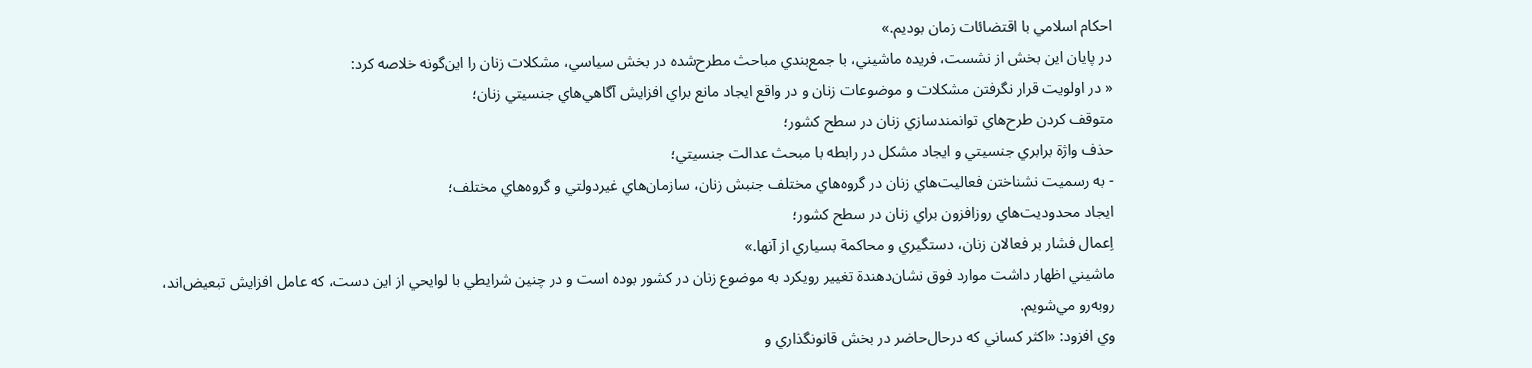احكام اسلامي با اقتضائات زمان بوديم.»
در پايان اين بخش از نشست، فريده ماشيني، با جمع‌بندي مباحث مطرح‌شده در بخش سياسي، مشكلات زنان را اين‌گونه خلاصه كرد:
« در اولويت قرار نگرفتن مشكلات و موضوعات زنان و در واقع ايجاد مانع براي افزايش آگاهي‌هاي جنسيتي زنان؛
متوقف كردن طرح‌هاي توانمندسازي زنان در سطح كشور؛
حذف واژة برابري جنسيتي و ايجاد مشكل در رابطه با مبحث عدالت جنسيتي؛
- به رسميت نشناختن فعاليت‌هاي زنان در گروه‌هاي مختلف جنبش زنان، سازمان‌هاي غيردولتي و گروه‌هاي مختلف؛
ايجاد محدوديت‌هاي روزافزون براي زنان در سطح كشور؛
اِعمال فشار بر فعالان زنان، دستگيري و محاكمة بسياري از آنها.»
ماشيني اظهار داشت موارد فوق نشان‌دهندة تغيير رويكرد به موضوع زنان در كشور بوده است و در چنين شرايطي با لوايحي از اين دست، كه عامل افزايش تبعيض‌اند، روبه‌رو مي‌شويم.
وي افزود: «اكثر كساني كه درحال‌حاضر در بخش قانونگذاري و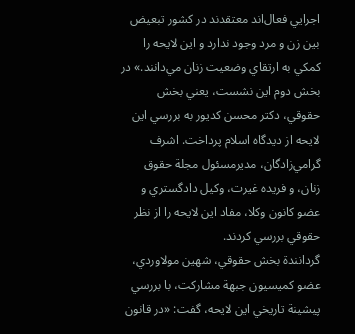اجرايي فعال‌اند معتقدند در كشور تبعيض بين زن و مرد وجود ندارد و اين لايحه را كمكي به ارتقاي وضعيت زنان مي‌دانند.» در بخش دوم اين نشست، يعني بخش حقوقي، دكتر محسن كديور به بررسي اين لايحه از ديدگاه اسلام پرداخت. اشرف گرامي‌زادگان، مديرمسئول مجلة حقوق زنان، و فريده غيرت، وكيل دادگستري و عضو كانون وكلا، مفاد اين لايحه را از نظر حقوقي بررسي كردند.
گردانندة بخش حقوقي، شهين مولاوردي، عضو كميسيون جبهة مشاركت، با بررسي پيشينة تاريخي اين لايحه، گفت: «در قانون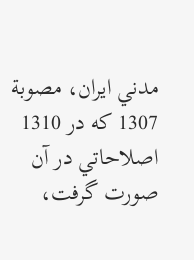مدني ايران، مصوبة 1307 كه در 1310 اصلاحاتي در آن صورت گرفت،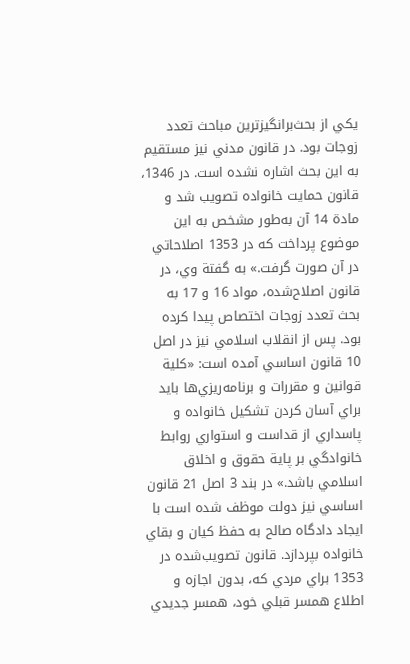يكي از بحث‌برانگيزترين مباحث تعدد زوجات بود. در قانون مدني نيز مستقيم به اين بحث اشاره نشده است. در 1346، قانون حمايت خانواده تصويب شد و مادة 14 آن به‌طور مشخص به اين موضوع پرداخت كه در 1353 اصلاحاتي در آن صورت گرفت.» به گفتة وي، در قانون اصلاح‌شده، مواد 16 و 17 به بحث تعدد زوجات اختصاص پيدا كرده بود. پس از انقلاب اسلامي نيز در اصل 10 قانون اساسي آمده است: «كلية قوانين و مقررات و برنامه‌ريزي‌ها بايد براي آسان كردن تشكيل خانواده و پاسداري از قداست و استواري روابط خانوادگي بر پاية حقوق و اخلاق اسلامي باشد.» در بند 3 اصل 21 قانون اساسي نيز دولت موظف شده است با ايجاد دادگاه صالح به حفظ كيان و بقاي خانواده بپردازد. قانون تصويب‌شده در 1353 براي مردي كه، بدون اجازه و اطلاع همسر قبلي خود، همسر جديدي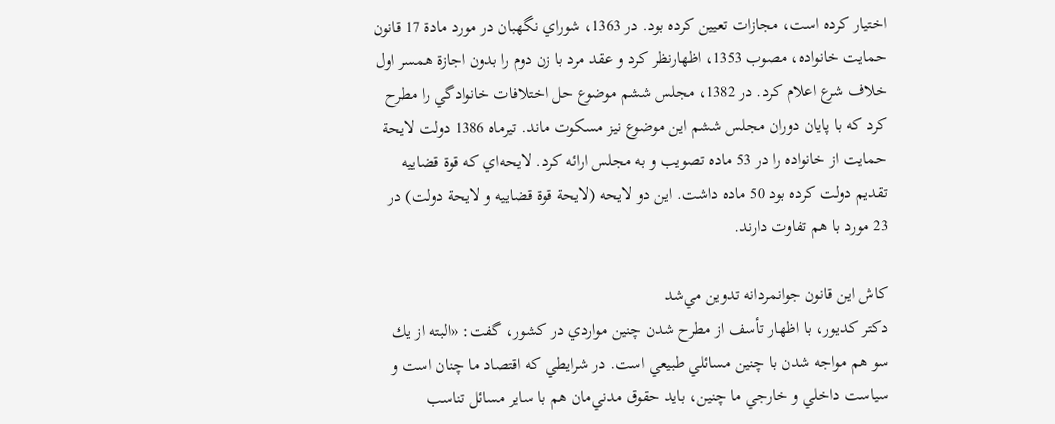اختيار كرده است، مجازات تعيين كرده بود. در 1363، شوراي نگهبان در مورد مادة 17 قانون حمايت خانواده، مصوب 1353، اظهارنظر كرد و عقد مرد با زن دوم را بدون اجازة همسر اول خلاف شرع اعلام كرد. در 1382، مجلس ششم موضوع حل اختلافات خانوادگي را مطرح كرد كه با پايان دوران مجلس ششم اين موضوع نيز مسكوت ماند. تيرماه 1386 دولت لايحة حمايت از خانواده را در 53 ماده تصويب و به مجلس ارائه كرد. لايحه‌اي كه قوة قضاييه تقديم دولت كرده بود 50 ماده داشت. اين دو لايحه (لايحة قوة قضاييه و لايحة دولت) در 23 مورد با هم تفاوت دارند.

كاش اين قانون جوانمردانه تدوين مي‌شد
دكتر كديور، با اظهار تأسف از مطرح شدن چنين مواردي در كشور، گفت: «البته از يك سو هم مواجه شدن با چنين مسائلي طبيعي است. در شرايطي كه اقتصاد ما چنان است و سياست داخلي و خارجي ما چنين، بايد حقوق مدني‌مان هم با ساير مسائل تناسب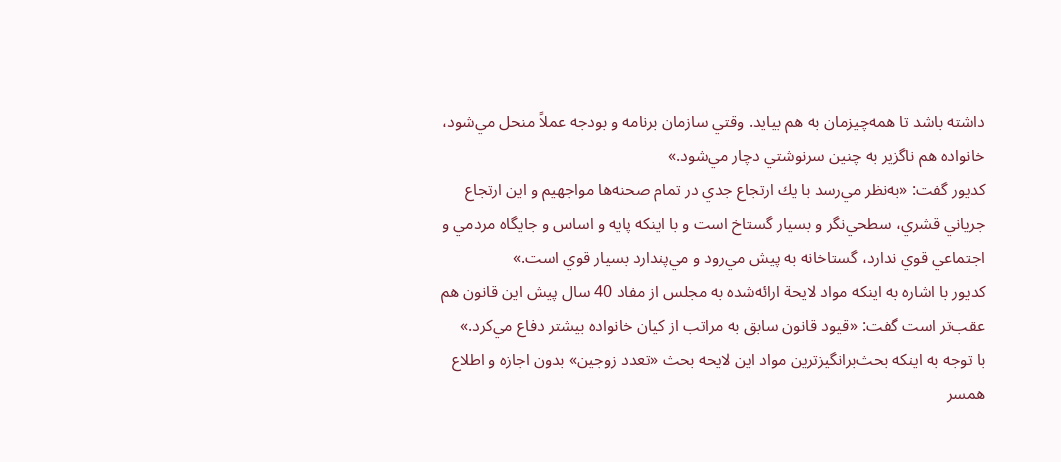داشته باشد تا همه‌چيزمان به هم بيايد. وقتي سازمان برنامه و بودجه عملاً منحل مي‌شود، خانواده هم ناگزير به چنين سرنوشتي دچار مي‌شود.»
كديور گفت: «به‌نظر مي‌رسد با يك ارتجاع جدي در تمام صحنه‌ها مواجهيم و اين ارتجاع جرياني قشري، سطحي‌نگر و بسيار گستاخ است و با اينكه پايه و اساس و جايگاه مردمي و اجتماعي قوي ندارد، گستاخانه به پيش مي‌رود و مي‌پندارد بسيار قوي است.»
كديور با اشاره به اينكه مواد لايحة ارائه‌شده به مجلس از مفاد 40 سال پيش اين قانون هم عقب‌تر است گفت: «قيود قانون سابق به مراتب از كيان خانواده بيشتر دفاع مي‌كرد.»
با توجه به اينكه بحث‌برانگيزترين مواد اين لايحه بحث «تعدد زوجين» بدون اجازه و اطلاع همسر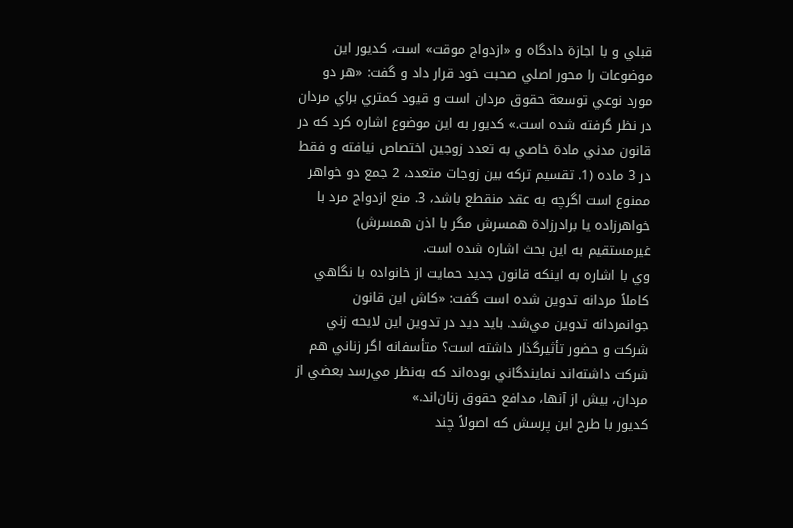قبلي و با اجازة دادگاه و «ازدواج موقت» است، كديور اين موضوعات را محور اصلي صحبت خود قرار داد و گفت: «هر دو مورد نوعي توسعة حقوق مردان است و قيود كمتري براي مردان در نظر گرفته شده است.» كديور به اين موضوع اشاره كرد كه در قانون مدني مادة خاصي به تعدد زوجين اختصاص نيافته و فقط در 3 ماده (1. تقسيم تركه بين زوجات متعدد، 2 جمع دو خواهر ممنوع است اگرچه به عقد منقطع باشد، 3. منع ازدواج مرد با خواهرزاده يا برادرزادة همسرش مگر با اذن همسرش) غيرمستقيم به اين بحث اشاره شده است.
وي با اشاره به اينكه قانون جديد حمايت از خانواده با نگاهي كاملاً مردانه تدوين شده است گفت: «كاش اين قانون جوانمردانه تدوين مي‌شد. بايد ديد در تدوين اين لايحه زني شركت و حضور تأثيرگذار داشته است؟ متأسفانه اگر زناني هم شركت داشته‌اند نمايندگاني بوده‌اند كه به‌نظر مي‌رسد بعضي از مردان، بيش از آنها، مدافع حقوق زنان‌اند.»
كديور با طرح اين پرسش كه اصولاً چند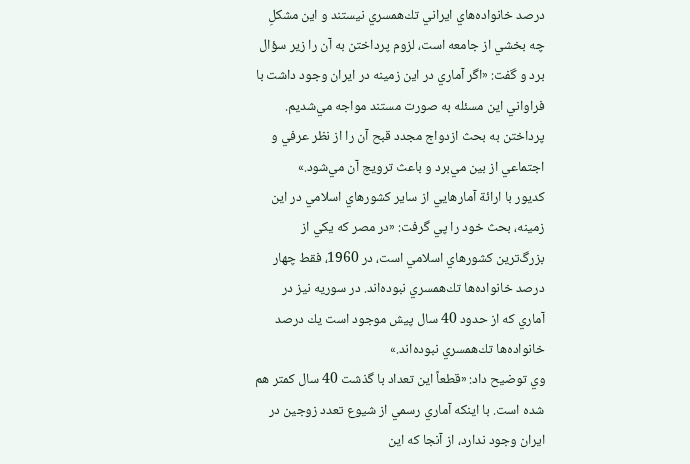درصد خانواده‌هاي ايراني تك‌همسري نيستند و اين مشكلِ چه بخشي از جامعه است، لزوم پرداختن به آن را زير سؤال برد و گفت: «اگر آماري در اين زمينه در ايران وجود داشت با فراواني اين مسئله به صورت مستند مواجه مي‌شديم. پرداختن به بحث ازدواج مجدد قبح آن را از نظر عرفي و اجتماعي از بين مي‌برد و باعث ترويج آن مي‌شود.»
كديور با ارائة آمارهايي از ساير كشورهاي اسلامي در اين زمينه، بحث خود را پي گرفت: «در مصر كه يكي از بزرگ‌ترين كشورهاي اسلامي است، در 1960، فقط چهار درصد خانواده‌ها تك‌همسري نبوده‌اند. در سوريه نيز در آماري كه از حدود 40 سال پيش موجود است يك درصد خانواده‌ها تك‌همسري نبوده‌اند.»
وي توضيح داد: «قطعاً اين تعداد با گذشت 40 سال كمتر هم شده است. با اينكه آماري رسمي از شيوع تعدد زوجين در ايران وجود ندارد، از آنجا كه اين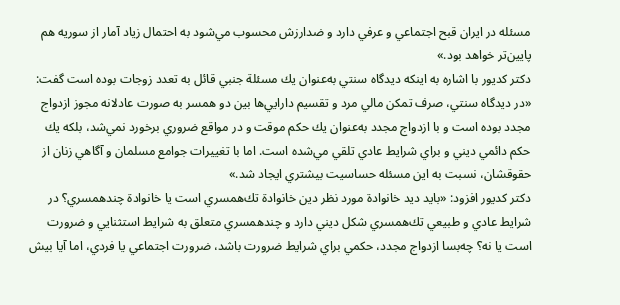مسئله در ايران قبح اجتماعي و عرفي دارد و ضدارزش محسوب مي‌شود به احتمال زياد آمار از سوريه هم پايين‌تر خواهد بود.»
دكتر كديور با اشاره به اينكه ديدگاه سنتي به‌عنوان يك مسئلة جنبي قائل به تعدد زوجات بوده است گفت: «در ديدگاه سنتي، صرف تمكن مالي مرد و تقسيم دارايي‌ها بين دو همسر به صورت عادلانه مجوز ازدواج مجدد بوده است و با ازدواج مجدد به‌عنوان يك حكم موقت و در مواقع ضروري برخورد نمي‌شد، بلكه يك حكم دائمي ديني و براي شرايط عادي تلقي مي‌شده است. اما با تغييرات جوامع مسلمان و آگاهي زنان از حقوقشان، نسبت به اين مسئله حساسيت بيشتري ايجاد شد.»
دكتر كديور افزود: «بايد ديد خانوادة مورد نظر دين خانوادة تك‌همسري است يا خانوادة چندهمسري؟ در شرايط عادي و طبيعي تك‌همسري شكل ديني دارد و چندهمسري متعلق به شرايط استثنايي و ضرورت است يا نه؟ چه‌بسا ازدواج مجدد، حكمي براي شرايط ضرورت باشد، ضرورت اجتماعي يا فردي، اما آيا بيش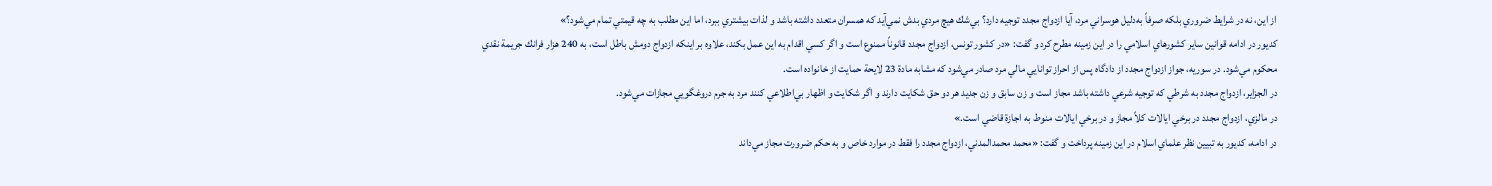از اين، نه در شرايط ضروري بلكه صرفاً به‌دليل هوسراني مرد، آيا ازدواج مجدد توجيه دارد؟ بي‌شك هيچ مردي بدش نمي‌آيد كه همسران متعدد داشته باشد و لذات بيشتري ببرد، اما اين مطلب به چه قيمتي تمام مي‌شود؟»
كديور در ادامه قوانين ساير كشورهاي اسلامي را در اين زمينه مطرح كرد و گفت: «در كشور تونس، ازدواج مجدد قانوناً ممنوع است و اگر كسي اقدام به اين عمل بكند، علاوه بر اينكه ازدواج دومش باطل است، به 240 هزار فرانك جريمة نقدي محكوم مي‌شود. در سوريه، جواز ازدواج مجدد از دادگاه پس از احراز توانايي مالي مرد صادر مي‌شود كه مشابه مادة 23 لايحة حمايت از خانواده است.
در الجزاير، ازدواج مجدد به شرطي كه توجيه شرعي داشته باشد مجاز است و زن سابق و زن جديد هر دو حق شكايت دارند و اگر شكايت و اظهار بي‌اطلاعي كنند مرد به جرم دروغگويي مجازات مي‌شود.
در مالزي، ازدواج مجدد در برخي ايالات كلاً مجاز و در برخي ايالات منوط به اجازة قاضي است.»
در ادامه، كديور به تبيين نظر علماي اسلام در اين زمينه پرداخت و گفت: «محمد محمدالمدني، ازدواج مجدد را فقط در موارد خاص و به حكم ضرورت مجاز مي‌داند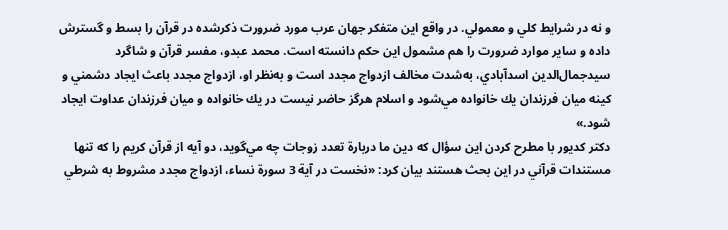و نه در شرايط كلي و معمولي. در واقع اين متفكر جهان عرب مورد ضرورت ذكرشده در قرآن را بسط و گسترش داده و ساير موارد ضرورت را هم مشمول اين حكم دانسته است. محمد عبدو، مفسر قرآن و شاگرد سيدجمال‌الدين اسدآبادي، به‌شدت مخالف ازدواج مجدد است و به‌نظر او، ازدواج مجدد باعث ايجاد دشمني و كينه ميان فرزندان يك خانواده مي‌شود و اسلام هرگز حاضر نيست در يك خانواده و ميان فرزندان عداوت ايجاد شود.»
دكتر كديور با مطرح كردن اين سؤال كه دين ما دربارة تعدد زوجات چه مي‌گويد، دو آيه از قرآن كريم را كه تنها مستندات قرآني در اين بحث هستند بيان كرد: «نخست در آية 3 سورة نساء، ازدواج مجدد مشروط به شرطي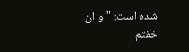شده است: "و ان خفتم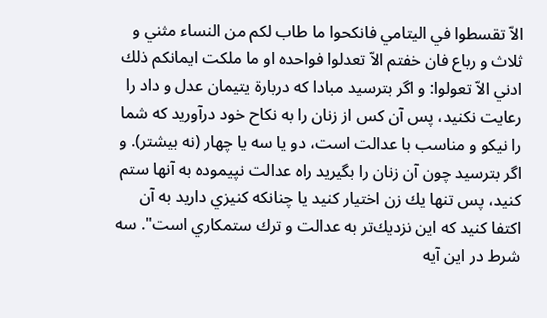الاّ تقسطوا في اليتامي فانكحوا ما طاب لكم من‌ النساء مثني و ثلاث و رباع فان خفتم الاّ تعدلوا فواحده او ما ملكت ايمانكم ذلك ادني الاّ تعولوا: و اگر بترسيد مبادا كه دربارة يتيمان عدل و داد را رعايت نكنيد، پس آن كس از زنان را به نكاح خود درآوريد كه شما را نيكو و مناسب با عدالت است، دو يا سه يا چهار (نه بيشتر). و اگر بترسيد چون آن زنان را بگيريد راه عدالت نپيموده به آنها ستم كنيد، پس تنها يك زن اختيار كنيد يا چنانكه كنيزي داريد به آن اكتفا كنيد كه اين نزديك‌تر به عدالت و ترك ستمكاري است". سه شرط در اين آيه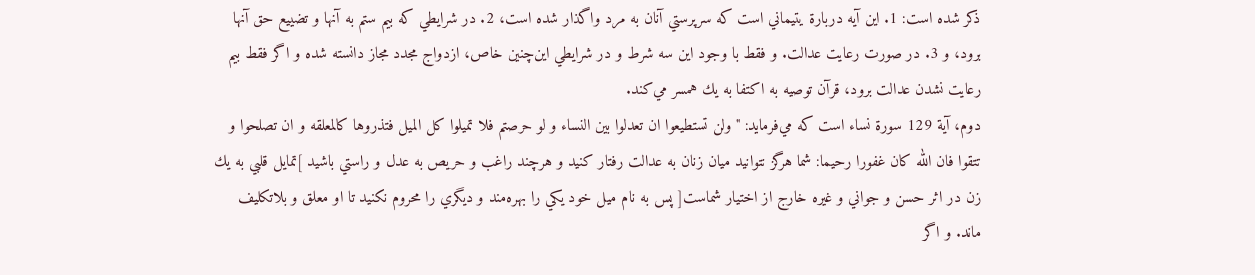ذكر شده است: 1. اين آيه دربارة يتيماني است كه سرپرستي آنان به مرد واگذار شده است، 2. در شرايطي كه بيم ستم به آنها و تضييع حق آنها برود، و 3. در صورت رعايت عدالت. و فقط با وجود اين سه شرط و در شرايطي اين‌چنين خاص، ازدواج مجدد مجاز دانسته شده و اگر فقط بيم رعايت نشدن عدالت برود، قرآن توصيه به اكتفا به يك همسر مي‌كند.
دوم، آية 129 سورة نساء است كه مي‌فرمايد: "ولن تستطيعوا ان تعدلوا بين ‌النساء و لو حرصتم فلا تميلوا كل الميل فتذروها كالمعلقه و ان تصلحوا و تتقوا فان الله كان غفورا رحيما: شما هرگز نتوانيد ميان زنان به عدالت رفتار كنيد و هرچند راغب و حريص به عدل و راستي باشيد ]تمايل قلبي به يك زن در اثر حسن و جواني و غيره خارج از اختيار شماست[ پس به نام ميل خود يكي را بهره‌مند و ديگري را محروم نكنيد تا او معلق و بلاتكليف ماند. و اگر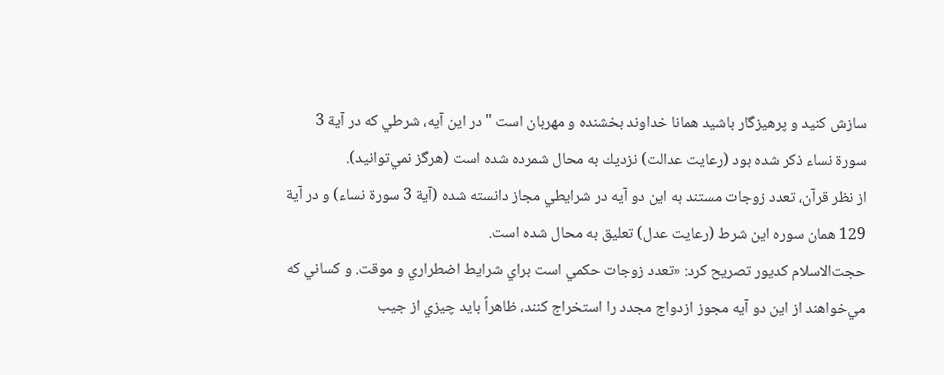سازش كنيد و پرهيزگار باشيد همانا خداوند بخشنده و مهربان است "در اين آيه، شرطي كه در آية 3 سورة نساء ذكر شده بود (رعايت عدالت) نزديك به محال شمرده شده است (هرگز نمي‌توانيد).
از نظر قرآن، تعدد زوجات مستند به اين دو آيه در شرايطي مجاز دانسته شده (آية 3 سورة نساء) و در آية 129 همان سوره اين شرط (رعايت عدل) تعليق به محال شده است.
حجت‌الاسلام كديور تصريح كرد: «تعدد زوجات حكمي است براي شرايط اضطراري و موقت. و كساني كه مي‌خواهند از اين دو آيه مجوز ازدواج مجدد را استخراج كنند، ظاهراً بايد چيزي از جيب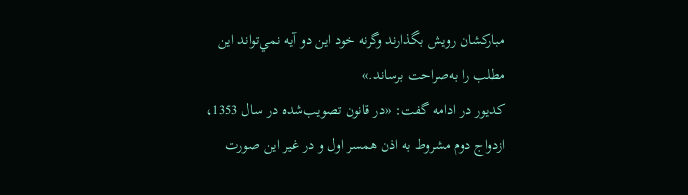مباركشان رويش بگذارند وگرنه خود اين دو آيه نمي‌تواند اين مطلب را به‌‌صراحت برساند.»
كديور در ادامه گفت: «در قانون تصويب‌شده در سال 1353، ازدواج دوم مشروط به اذن همسر اول و در غير اين صورت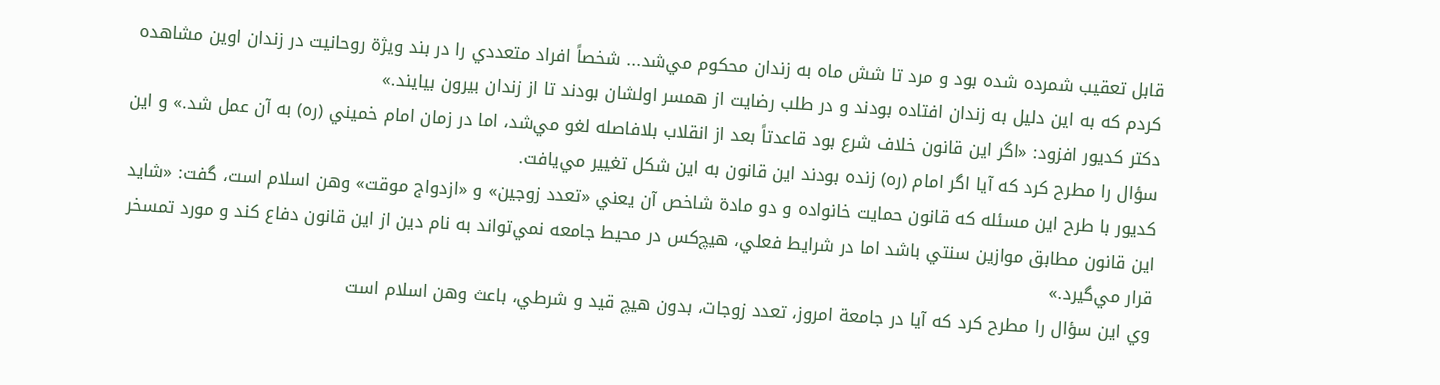قابل تعقيب شمرده شده بود و مرد تا شش ماه به زندان محكوم مي‌شد... شخصاً افراد متعددي را در بند ويژة روحانيت در زندان اوين مشاهده كردم كه به اين دليل به زندان افتاده بودند و در طلب رضايت از همسر اولشان بودند تا از زندان بيرون بيايند.»
دكتر كديور افزود: «اگر اين قانون خلاف شرع بود قاعدتاً بعد از انقلاب بلافاصله لغو مي‌شد، اما در زمان امام خميني (ره) به آن عمل شد.» و اين سؤال را مطرح كرد كه آيا اگر امام (ره) زنده بودند اين قانون به اين شكل تغيير مي‌يافت.
كديور با طرح اين مسئله كه قانون حمايت خانواده و دو مادة شاخص آن يعني «تعدد زوجين» و «ازدواج موقت» وهن اسلام است، گفت: «شايد اين قانون مطابق موازين سنتي باشد اما در شرايط فعلي، هيچ‌كس در محيط جامعه نمي‌تواند به نام دين از اين قانون دفاع كند و مورد تمسخر قرار مي‌گيرد.»
وي اين سؤال را مطرح كرد كه آيا در جامعة امروز، تعدد زوجات، بدون هيچ قيد و شرطي، باعث وهن اسلام است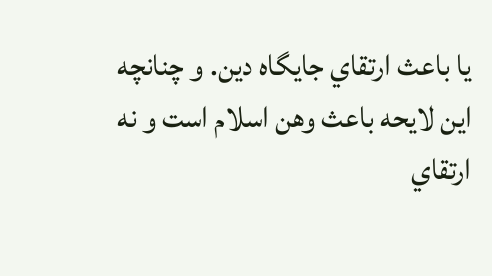يا باعث ارتقاي جايگاه دين. و چنانچه اين لايحه باعث وهن اسلام است و نه ارتقاي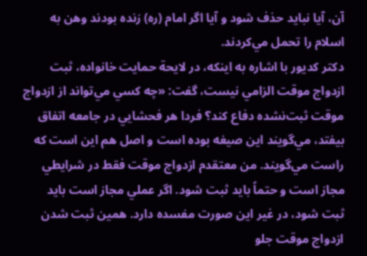آن، آيا نبايد حذف شود و آيا اگر امام (ره) زنده بودند وهن به اسلام را تحمل مي‌كردند.
دكتر كديور با اشاره به اينكه، در لايحة حمايت خانواده، ثبت ازدواج موقت الزامي نيست، گفت: «چه كسي مي‌تواند از ازدواج موقت ثبت‌نشده دفاع كند؟ فردا هر فحشايي در جامعه اتفاق بيفتد، مي‌گويند اين صيغه بوده است و اصل هم اين است كه راست مي‌گويند. من معتقدم ازدواج موقت فقط در شرايطي مجاز است و حتماً بايد ثبت شود. اگر عملي مجاز است بايد ثبت شود، در غير اين صورت مفسده دارد. همين ثبت شدن ازدواج موقت جلو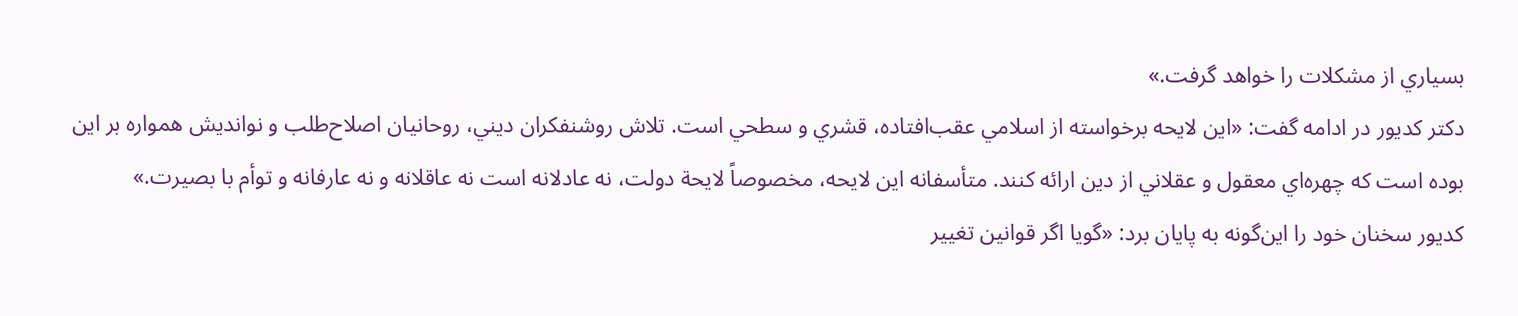بسياري از مشكلات را خواهد گرفت.»
دكتر كديور در ادامه گفت: «اين لايحه برخواسته از اسلامي عقب‌افتاده، قشري و سطحي است. تلاش روشنفكران ديني، روحانيان اصلاح‌طلب و نوانديش همواره بر اين بوده است كه چهره‌اي معقول و عقلاني از دين ارائه كنند. متأسفانه اين لايحه، مخصوصاً لايحة دولت، نه عادلانه است نه عاقلانه و نه عارفانه و توأم با بصيرت.»
كديور سخنان خود را اين‌گونه به پايان برد: «گويا اگر قوانين تغيير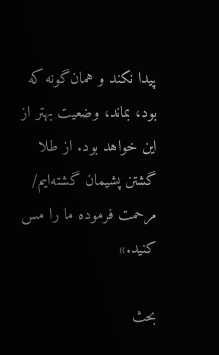پيدا نكند و همان‌گونه كه بود، بماند، وضعيت بهتر از اين خواهد بود. از طلا گشتن پشيمان گشته‌ايم/ مرحمت فرموده ما را مس كنيد.»

بحث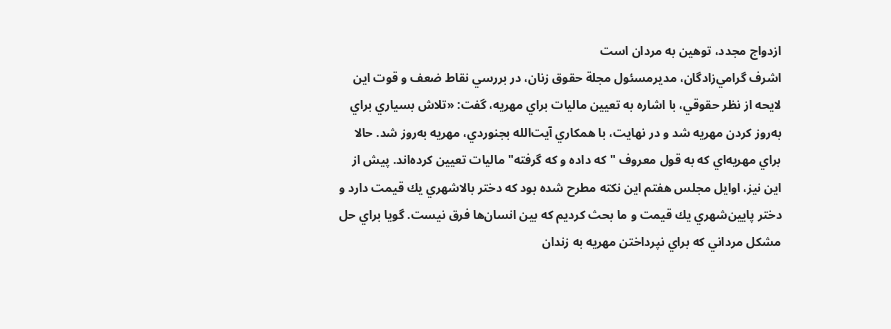ازدواج مجدد، توهين به مردان است
اشرف گرامي‌زادگان، مديرمسئول مجلة حقوق زنان، در بررسي نقاط ضعف و قوت اين لايحه از نظر حقوقي، با اشاره به تعيين ماليات براي مهريه، گفت: «تلاش بسياري براي به‌روز كردن مهريه شد و در نهايت، با همكاري آيت‌الله بجنوردي، مهريه به‌روز شد. حالا براي مهريه‌اي كه به قول معروف "كه داده و كه گرفته" ماليات تعيين كرده‌اند. پيش از اين نيز، اوايل مجلس هفتم اين نكته مطرح شده بود كه دختر بالاشهري يك قيمت دارد و دختر پايين‌شهري يك قيمت و ما بحث كرديم كه بين انسان‌ها فرق نيست. گويا براي حل مشكل مرداني كه براي نپرداختن مهريه به زندان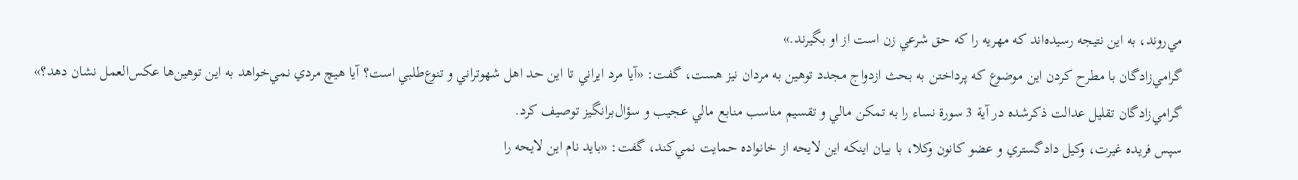مي‌روند، به اين نتيجه رسيده‌اند كه مهريه را كه حق شرعي زن است از او بگيرند.»
گرامي‌زادگان با مطرح كردن اين موضوع كه پرداختن به بحث ازدواج مجدد توهين به مردان نيز هست، گفت: «آيا مرد ايراني تا اين حد اهل شهوتراني و تنوع‌طلبي است؟ آيا هيچ مردي نمي‌خواهد به اين توهين‌ها عكس‌العمل نشان دهد؟»
گرامي‌زادگان تقليل عدالت ذكرشده در آية 3 سورة نساء را به تمكن مالي و تقسيم مناسب منابع مالي عجيب و سؤال‌برانگيز توصيف كرد.
سپس فريده غيرت، وكيل دادگستري و عضو كانون وكلا، با بيان اينكه اين لايحه از خانواده حمايت نمي‌كند، گفت: «بايد نام اين لايحه را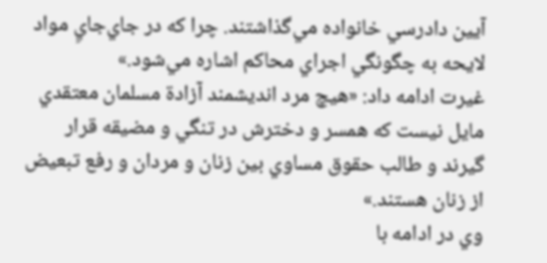آيين دادرسي خانواده مي‌گذاشتند. چرا كه در جاي‌جايِ مواد لايحه به چگونگي اجراي محاكم اشاره مي‌شود.»
غيرت ادامه داد: «هيچ مرد انديشمند آزادة مسلمان معتقدي مايل نيست كه همسر و دخترش در تنگي و مضيقه قرار گيرند و طالب حقوق مساوي بين زنان و مردان و رفع تبعيض از زنان هستند.»
وي در ادامه با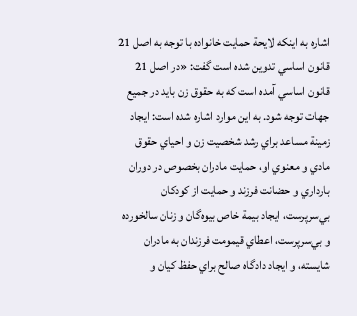اشاره به اينكه لايحة حمايت خانواده با توجه به اصل 21 قانون اساسي تدوين شده است گفت: «در اصل 21 قانون اساسي آمده است كه به حقوق زن بايد در جميع جهات توجه شود. به اين موارد اشاره شده است: ايجاد زمينة مساعد براي رشد شخصيت زن و احياي حقوق مادي و معنوي او، حمايت مادران بخصوص در دوران بارداري و حضانت فرزند و حمايت از كودكان بي‌سرپرست، ايجاد بيمة خاص بيوه‌گان و زنان سالخورده و بي‌سرپرست، اعطاي قيمومت فرزندان به مادران شايسته، و ايجاد دادگاه صالح براي حفظ كيان و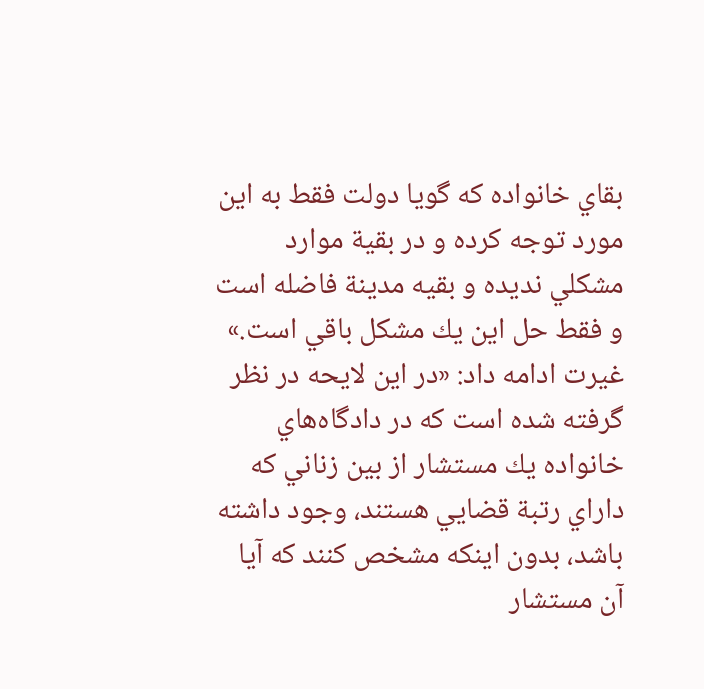بقاي خانواده كه گويا دولت فقط به اين مورد توجه كرده و در بقية موارد مشكلي نديده و بقيه مدينة فاضله است و فقط حل اين يك مشكل باقي است.»
غيرت ادامه داد: «در اين لايحه در نظر گرفته شده است كه در دادگاه‌هاي خانواده يك مستشار از بين زناني كه داراي رتبة قضايي هستند، وجود داشته باشد، بدون اينكه مشخص كنند كه آيا آن مستشار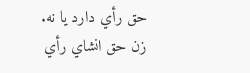حق رأي دارد يا نه. زن حق انشاي رأي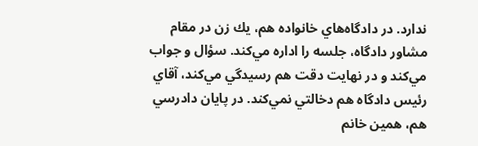ندارد. در دادگاه‌هاي خانواده هم، يك زن در مقام مشاور دادگاه، جلسه را اداره مي‌كند. سؤال و جواب مي‌كند و در نهايت دقت هم رسيدگي مي‌كند، آقاي رئيس دادگاه هم دخالتي نمي‌كند. در پايان دادرسي هم، همين خانم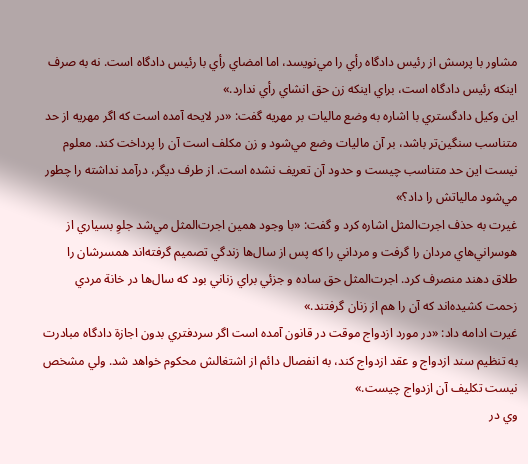مشاور با پرسش از رئيس دادگاه رأي را مي‌نويسد، اما امضاي رأي با رئيس دادگاه است. نه به صرف اينكه رئيس دادگاه است، براي اينكه زن حق انشاي رأي ندارد.»
اين وكيل دادگستري با اشاره به وضع ماليات بر مهريه گفت: «در لايحه آمده است كه اگر مهريه از حد متناسب سنگين‌تر باشد، بر آن ماليات وضع مي‌شود و زن مكلف است آن را پرداخت كند. معلوم نيست اين حد متناسب چيست و حدود آن تعريف نشده است. از طرف ديگر، درآمد نداشته را چطور مي‌شود مالياتش را داد؟»
غيرت به حذف اجرت‌المثل اشاره كرد و گفت: «با وجود همين اجرت‌المثل مي‌شد جلوِ بسياري از هوسراني‌هاي مردان را گرفت و مرداني را كه پس از سال‌ها زندگي تصميم گرفته‌اند همسرشان را طلاق دهند منصرف كرد. اجرت‌المثل حق ساده و جزئي براي زناني بود كه سال‌ها در خانة مردي زحمت كشيده‌اند كه آن را هم از زنان گرفتند.»
غيرت ادامه داد: «در مورد ازدواج موقت در قانون آمده است اگر سردفتري بدون اجازة دادگاه مبادرت به تنظيم سند ازدواج و عقد ازدواج كند، به انفصال دائم از اشتغالش محكوم خواهد شد. ولي مشخص نيست تكليف آن ازدواج چيست.»
وي در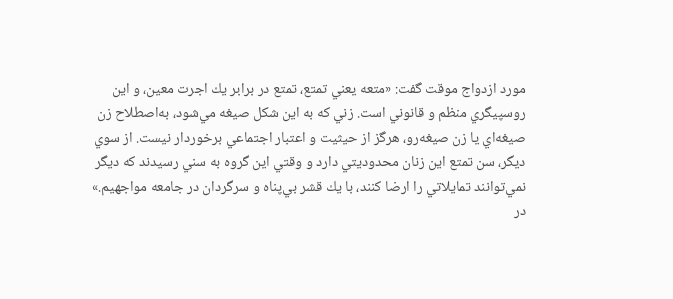مورد ازدواج موقت گفت: «متعه يعني تمتع، تمتع در برابر يك اجرت معين، و اين روسپيگري منظم و قانوني است. زني كه به اين شكل صيغه مي‌شود، به‌اصطلاح زن صيغه‌اي يا زن صيغه‌رو، هرگز از حيثيت و اعتبار اجتماعي برخوردار نيست. از سوي ديگر، سن تمتع اين زنان محدوديتي دارد و وقتي اين گروه به سني رسيدند كه ديگر نمي‌توانند تمايلاتي را ارضا كنند، با يك قشر بي‌پناه و سرگردان در جامعه مواجهيم.»
در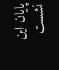پايان اين نشست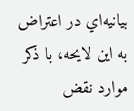بيانيه‌اي در اعتراض به اين لايحه، با ذكر موارد نقض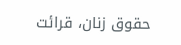حقوق زنان، قرائت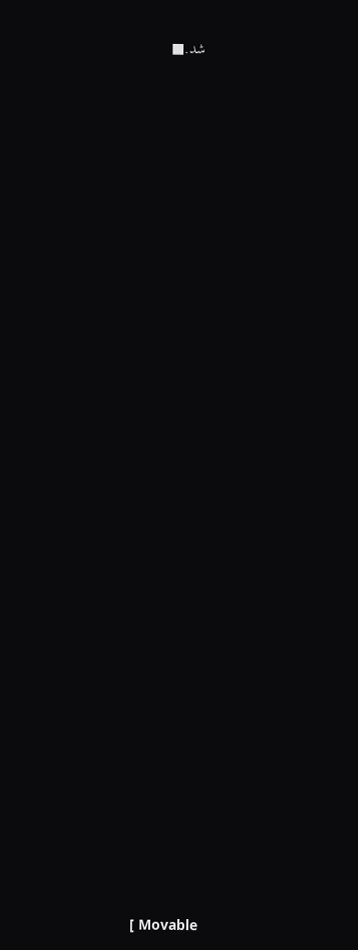شد.■

































[ Movable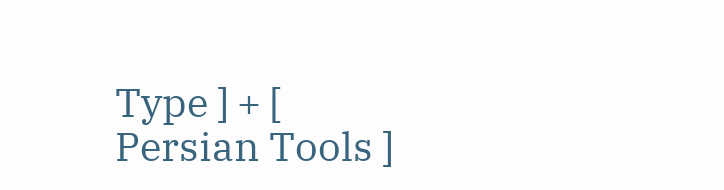Type ] + [ Persian Tools ]